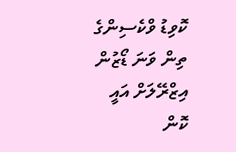ކޮވިޑު ވްކެސިންގެ ތިން ވަނަ ޑޯޒުން އިޒްރޭލަށް އައީ ކޮން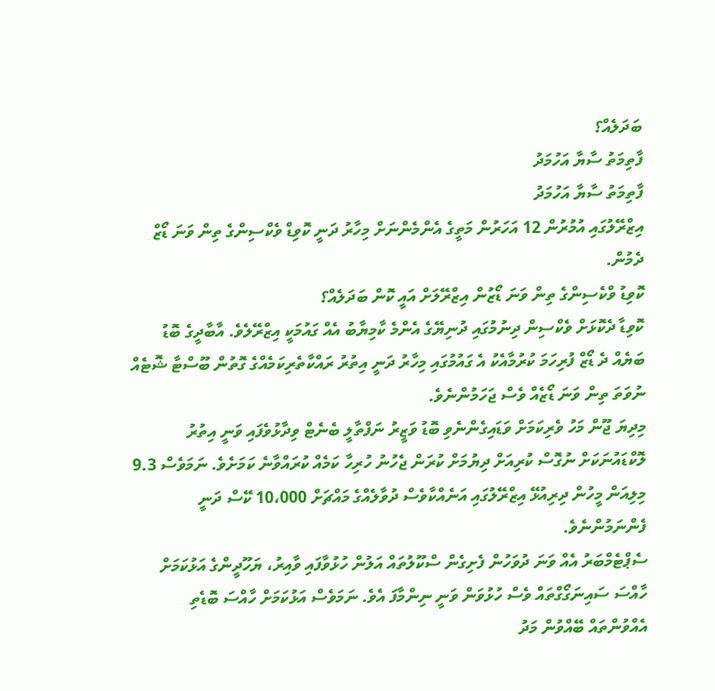ބަދަލެއް؟
ފާތިމަތު ސާޔާ އަހުމަދު
ފާތިމަތު ސާޔާ އަހުމަދު
އިޒްރޭލުގައި އުމުރުން 12 އަހަރުން މަތީގެ އެންމެންނަށް މިހާރު ދަނީ ކޮވިޑް ވެކްސިންގެ ތިން ވަނަ ޑޯޒް ދެމުން.
ކޮވިޑު ވްކެސިންގެ ތިން ވަނަ ޑޯޒުން އިޒްރޭލަށް އައީ ކޮން ބަދަލެއް؟
ކޮވިޑާ ދެކޮޅަށް ވެކްސިން ދިނުމުގައި ދުނިޔޭގެ އެންމެ ކާމިޔާބު އެއް ގައުމަކީ އިޒްރޭލެވެ. އާބާދީގެ ބޮޑު ބަޔެއް ދެ ޑޯޒް ފުރިހަމަ ކުރުމާއެކު އެ ގައުމުގައި މިހާރު ދަނީ އިތުރު ރައްކާތެރިކަމެއްގެ ގޮތުން ބޫސްޓާ ޝޮޓެއް ނުވަތަ ތިން ވަނަ ޑޯޒެއް ވެސް ޖަހަމުންނެވެ.
މިދިޔަ ޖޫން މަހު ވެރިކަމަށް ވަޑައިގެންނެވި ބޮޑު ވަޒީރު ނަފްތާލީ ބެނެޓް ވިދާޅުވެފައި ވަނީ އިތުރު ލޮކްޑައުނަކަށް ނުގޮސް ކުރިއަށް ދިޔުމަށް ކުރަން ޖެހުނު ހުރިހާ ކަމެއް ކުރައްވާނެ ކަމަށެވެ. ނަމަވެސް 9.3 މިލިއަން މީހުން ދިރިއުޅޭ އިޒްރޭލުގައި އަނެއްކާވެސް ދުވާލެއްގެ މައްޗަށް 10،000 ކޭސް ދަނީ ފެންނަމުންނެވެ.
ސެޕްޓެމްބަރު އެއް ވަނަ ދުވަހުން ފެށިގެން ސްކޫލުތައް އަލުން ހުޅުވާފައި ވާއިރު، ޔަހޫދީންގެ އަޅުކަމަށް ހާއްސަ ސައިނަގޯގްތައް ވެސް ހުޅުވަން ވަނީ ނިންމާފަ އެވެ. ނަމަވެސް އަޅުކަމަށް ހާއްސަ ބޮޑެތި އެއްވުންތައް ބޭއްވުން މަދު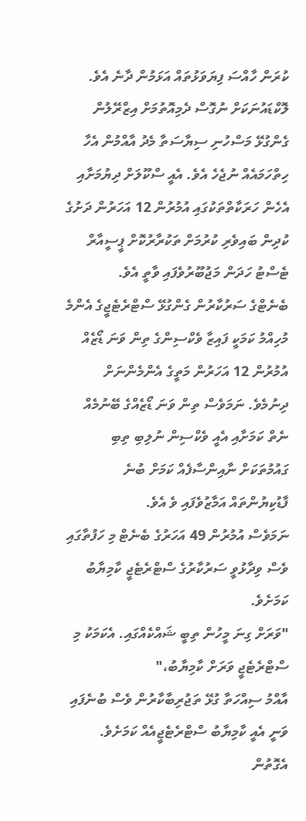ކުރަން ހާއްސަ ފިޔަވަޅުތައް އަޅަމުން ދާނެ އެވެ.
ލޮކްޑައުނަކަށް ނުގޮސް ދެމިއޮތުމަށް އިޒްރޭލުން ގެންގުޅޭ މަސްހުނި ސިޔާސަތާ މެދު އާއްމުން އެހާ ހިތްހަމައެއް ނުޖެހެ އެވެ. އެއީ ސްކޫލަށް ދިޔުމަށާއި އެހެން ހަރަކާތްތަކުގައި އުމުރުން 12 އަހަރުން ދަށުގެ ކުދިން ބައިވެރި ކުރުމަށް ތަކުރާރުކޮށް ޕީސީއާރް ޓެސްޓު ހަދަން މަޖުބޫރުވެފައި ވާތީ އެވެ.
ބެނެޓްގެ ސަރުކާރުން ގެންގުޅޭ ސްޓްރެޓެޖީގެ އެންމެ މުހިއްމު ކަމަކީ ފައިޒާ ވެކްސިންގެ ތިން ވަނަ ޑޯޒެއް އުމުރުން 12 އަހަރުން މަތީގެ އެންމެންނަށް ދިނުމެވެ. ނަމަވެސް ތިން ވަނަ ޑޯޒެއްގެ ބޭނުމެއް ނެތް ކަމަށާއި އެއީ ވެކްސިން ނުލިބި ތިބި ގައުމުތަކަށް ނާއިންސާފެއް ކަމަށް ބުނެ ފާޑުކިޔުންތައް އަމާޒުވެފައި ވެ އެވެ.
ނަމަވެސް އުމުރުން 49 އަހަރުގެ ބެނެޓް މި ހަފުތާގައި ވެސް ވިދާޅުވީ ސަރުކާރުގެ ސްޓްރެޓެޖީ ކާމިޔާބު ކަމަށެވެ.
"ވަރަށް ގިނަ މީހުން ތިބީ ޝައްކެއްގައި. އެކަމަކު މި ސްޓްރެޓެޖީ ވަރަށް ކާމިޔާބު،"
އާއްމު ސިއްހަތާ ގުޅޭ ތަޖުރިބާކާރުން ވެސް ބުނެފައި ވަނީ އެއީ ކާމިޔާބު ސްޓްރެޓެޖީއެއް ކަމަށެވެ. އެގޮތުން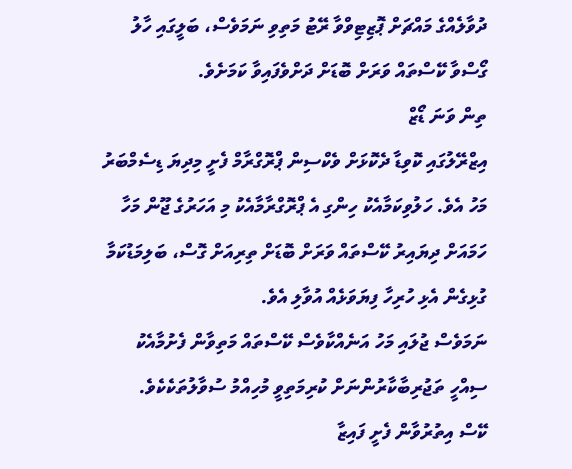ދުވާލެއްގެ މައްޗަށް ޕޮޒިޓިވްވާ ރޭޓު މަތިވި ނަމަވެސް، ބަލީގައި ހާލު ގޯސްވާ ކޭސްތައް ވަރަށް ބޮޑަށް ދަށްވެފައިވާ ކަމަށެވެ.
ތިން ވަނަ ޑޯޒް
އިޒްރޭލުގައި ކޮވިޑާ ދެކޮޅަށް ވެކްސިން ޕްރޮގްރާމް ފެށީ މިދިޔަ ޑިސެމްބަރު މަހު އެވެ. ހަލުވިކަމާއެކު ހިންގި އެ ޕްރޮގްރާމާއެކު މި އަހަރުގެ ޖޫން މަހާ ހަމައަށް ދިޔައިރު ކޭސްތައް ވަރަށް ބޮޑަށް ތިރިއަށް ގޮސް، ބަލިމަޑުކަމާ ގުޅިގެން އެޅި ހުރިހާ ފިޔަވަޅެއް އުވާލި އެވެ.
ނަމަވެސް ޖުލައި މަހު އަނެއްކާވެސް ކޭސްތައް މަތިވާން ފެށުމާއެކު ސިއްހީ ތަޖުރިބާކާރުންނަށް ކުރިމަތިވީ މުހިއްމު ސުވާލުތަކެކެވެ.
ކޭސް އިތުރުވާން ފެށީ ފައިޒާ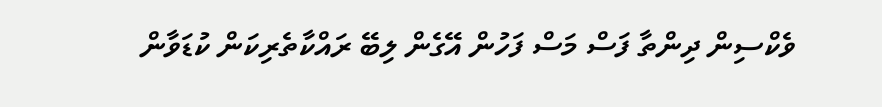ވެކްސިން ދިންތާ ފަސް މަސް ފަހުން އޭގެން ލިބޭ ރައްކާތެރިކަން ކުޑަވާން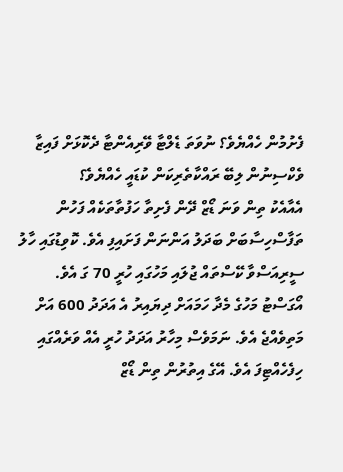ފެށުމުން ހެއްޔެވެ؟ ނުވަތަ ޑެލްޓާ ވޭރިއެންޓާ ދެކޮޅަށް ފައިޒާ ވެކްސިނުން ލިބޭ ރައްކާތެރިކަން ކުޑައީ ހެއްޔެވެ؟
އެއާއެކު ތިން ވަނަ ޑޯޒް ދޭން ފެށިތާ ހަފުތާތަކެއް ފަހުން ތަފާސްހިސާބަށް ބަދަލު އަންނަން ފަށައިފި އެވެ. ކޮވިޑުގައި ހާލު ސީރިއަސްވާ ކޭސްތައް ޖުލައި މަހުގައި ހުރީ 70 ގަ އެވެ. އޯގަސްޓު މަހުގެ މެދާ ހަމައަށް ދިޔައިރު އެ އަދަދު 600 އަށް މަތިވެއްޖެ އެވެ. ނަމަވެސް މިހާރު އަދަދު ހުރީ އެއް ވަރެއްގައި ހިފެހެއްޓިފަ އެވެ. އޭގެ އިތުރުން ތިން ޑޯޒް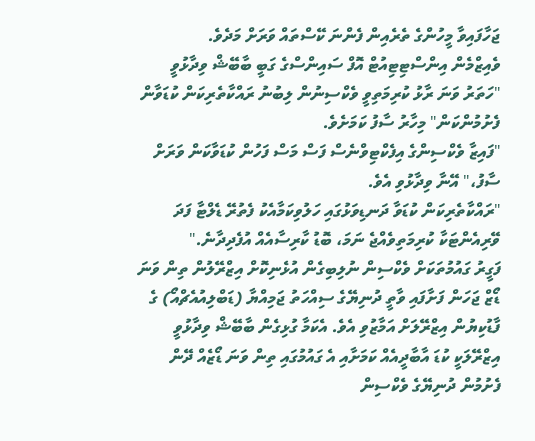ޖަހާފައިވާ މީހުންގެ ތެރެއިން ފެންނަ ކޭސްތައް ވަރަށް މަދެވެ.
ވެއިޒްމެން އިންސްޓިޓިއުޓް އޮފް ސައިންސްގެ ގަބީ ބާބޭޝް ވިދާޅުވީ "ހަތަރު ވަނަ ރާޅު ކުރިމަތިވީ ވެކްސިނުން ލިބުނު ރައްކާތެރިކަން ކުޑަވާން ފެށުމުންކަން" މިހާރު ސާފު ކަމަށެވެ.
"ފައިޒާ ވެކްސިންގެ އިފެކްޓިވްނެސް ފަސް މަސް ފަހުން ކުޑަވާކަން ވަރަށް ސާފު،" އޭނާ ވިދާޅުވި އެވެ.
"ރައްކާތެރިކަން ކުޑަވާ ދަނޑިވަޅުގައި ހަލުވިކަމާއެކު ފެތުރޭ ޑެލްޓާ ފަދަ ވޭރިއެންޓަކާ ކުރިމަތިވެއްޖެ ނަމަ، ބޮޑު ކާރިސާއެއް އުފެދިދާނެ."
ފަގީރު ގައުމުތަކަށް ވެކްސިން ނުލިބިގެން އުޅެނިކޮށް އިޒްރޭލުން ތިން ވަނަ ޑޯޒް ޖަހަން ފަށާފައި ވާތީ ދުނިޔޭގެ ސިއްހަތު ޖަމިއްޔާ (ޑަބްލިއުއެޗްއޯ) ގެ ފާޑުކިޔުން އިޒްރޭލަށް އަމާޒުވި އެވެ. އެކަމާ ގުޅިގެން ބާބޭޝް ވިދާޅުވީ އިޒްރޭލަކީ ކުޑަ އާބާދީއެއް ކަމަށާއި އެ ގައުމުގައި ތިން ވަނަ ޑޯޒެއް ދޭން ފެށުމުން ދުނިޔޭގެ ވެކްސިން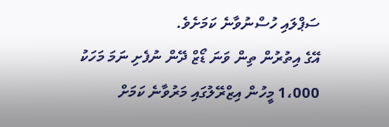ސަޕްލައި ހުސްނުވާނެ ކަމަށެވެ.
އޭގެ އިތުރުން ތިން ވަނަ ޑޯޒް ދޭން ނުފެށި ނަމަ މަހަކު 1،000 މީހުން އިޒްރޭލުގައި މަރުވާނެ ކަމަށް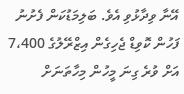އޭނާ ވިދާޅުވި އެވެ. ބަލިމަޑުކަން ފެށުނު ފަހުން ކޮވިޑް ޖެހިގެން އިޒްރޭލުގެ 7،400 އަށް ވުރެ ގިނަ މީހުން މިހާތަނަށް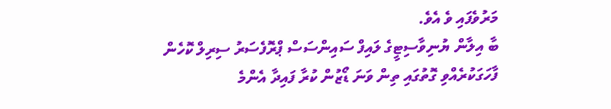މަރުވެފައި ވެ އެވެ.
ބާ އިލާން ޔުނިވާސިޓީގެ ލައިފް ސައިންސަސް ޕްރޮފެސަރު ސިރިލް ކޮހެން ފާހަގަކުރެއްވި ގޮތުގައި ތިން ވަނަ ޑޯޒުން ކުރާ ފައިދާ އެންމެ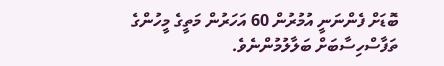ބޮޑަށް ފެންނަނީ އުމުރުން 60 އަހަރުން މަތީގެ މީހުންގެ ތަފާސްހިސާބަށް ބަލާލުމުންނެވެ.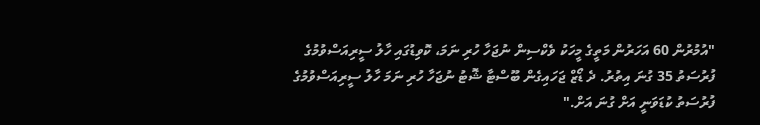"އުމުރުން 60 އަހަރުން މަތީގެ މީހަކު ވެކްސިން ނުޖަހާ ހުރި ނަމަ، ކޮވިޑުގައި ހާލު ސީރިއަސްވުމުގެ ފުރުސަތު 35 ގުނަ އިތުރު. ދެ ޑޯޒް ޖަހައިގެން ބޫސްޓާ ޝޮޓު ނުޖަހާ ހުރި ނަމަ ހާލު ސީރިއަސްވުމުގެ ފުރުސަތު ކުޑަވަނީ އަށް ގުނަ އަށް."